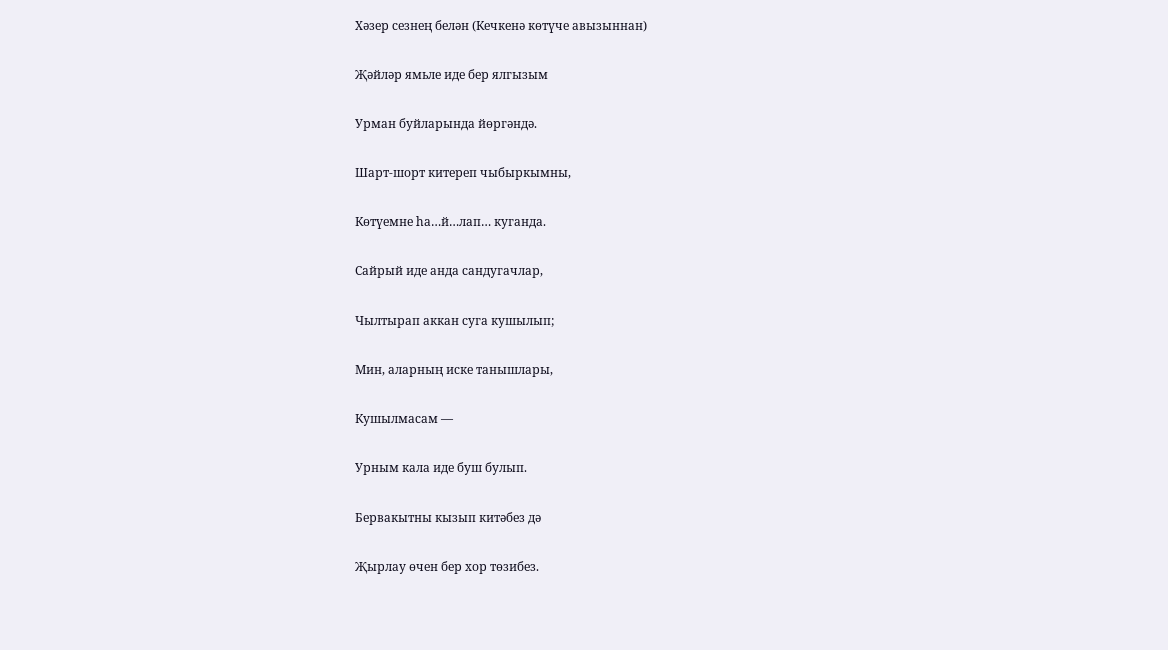Хәзер сезнең белән (Кечкенә көтүче авызыннан)

Җәйләр ямьле иде бер ялгызым

Урман буйларында йөргәндә.

Шарт-шорт китереп чыбыркымны,

Көтүемне һа…й…лап… куганда.

Сайрый иде анда сандугачлар,

Чылтырап аккан суга кушылып;

Мин, аларның иске танышлары,

Кушылмасам —

Урным кала иде буш булып.

Бервакытны кызып китәбез дә

Җырлау өчен бер хор төзибез.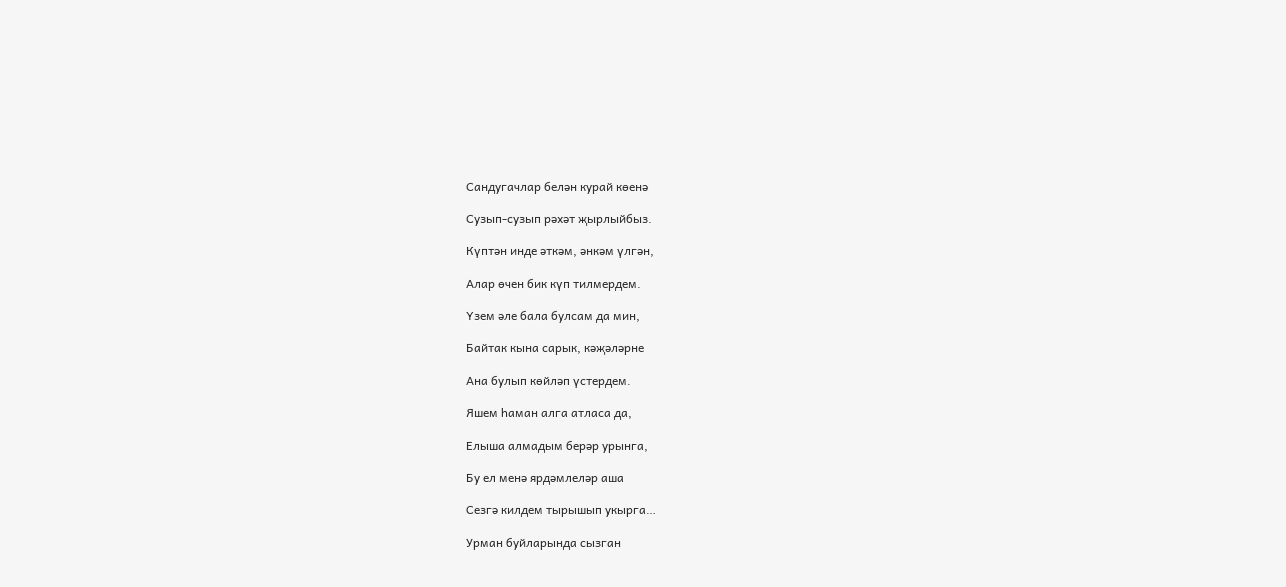Сандугачлар белән курай көенә

Сузып-сузып рәхәт җырлыйбыз.

Күптән инде әткәм, әнкәм үлгән,

Алар өчен бик күп тилмердем.

Үзем әле бала булсам да мин,

Байтак кына сарык, кәҗәләрне

Ана булып көйләп үстердем.

Яшем һаман алга атласа да,

Елыша алмадым берәр урынга,

Бу ел менә ярдәмлеләр аша

Сезгә килдем тырышып укырга…

Урман буйларында сызган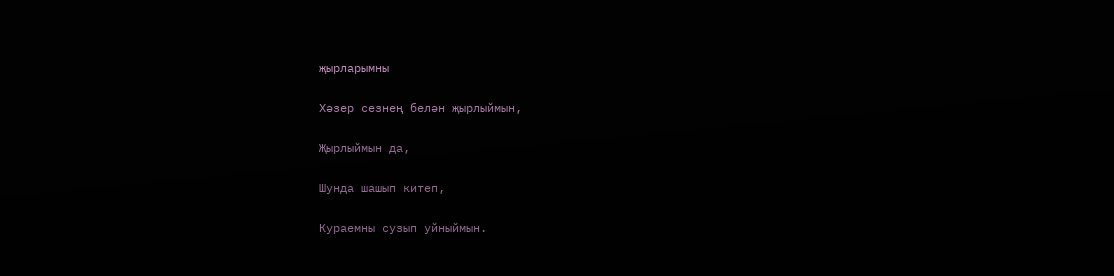җырларымны

Хәзер сезнең белән җырлыймын,

Җырлыймын да,

Шунда шашып китеп,

Кураемны сузып уйныймын.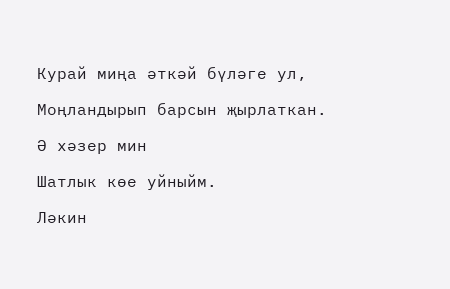Курай миңа әткәй бүләге ул,

Моңландырып барсын җырлаткан.

Ә хәзер мин

Шатлык көе уйныйм.

Ләкин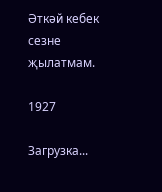Әткәй кебек сезне җылатмам.

1927

Загрузка...